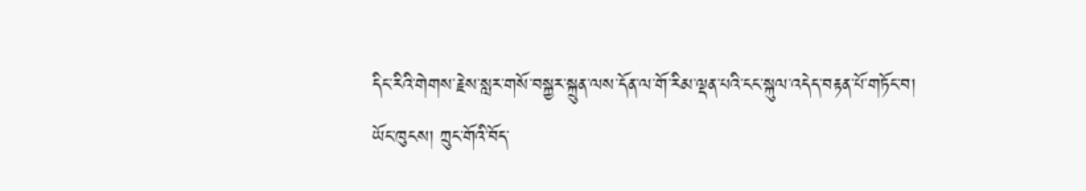དིང་རིའི་གེགས་རྗེས་སླར་གསོ་བསྐྱར་སྐྲུན་ལས་དོན་ལ་གོ་རིམ་ལྡན་པའི་ངང་སྐུལ་འདེད་བརྟན་པོ་གཏོང་བ།
ཡོང་ཁུངས། ཀྲུང་གོའི་བོད་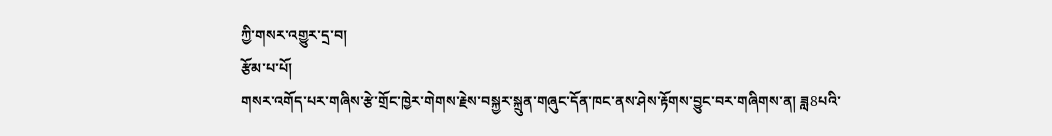ཀྱི་གསར་འགྱུར་དྲ་བ།
རྩོམ་པ་པོ།
གསར་འགོད་པར་གཞིས་རྩེ་གྲོང་ཁྱེར་གེགས་རྗེས་བསྐྱར་སྐྲུན་གཞུང་དོན་ཁང་ནས་ཤེས་རྟོགས་བྱུང་བར་གཞིགས་ན། ཟླ8པའི་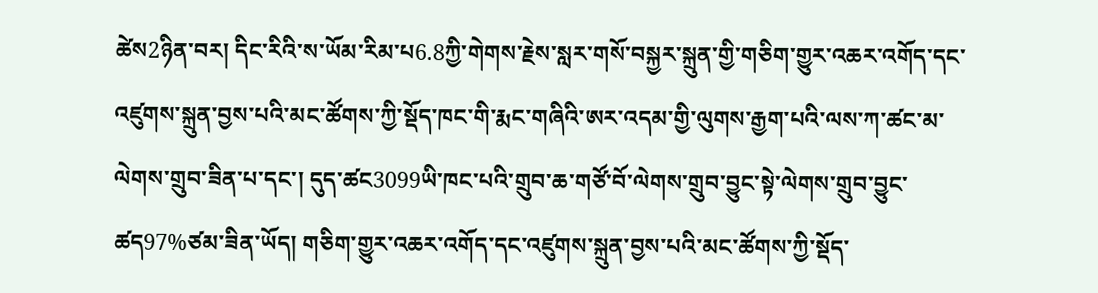ཚེས2ཉིན་བར། དིང་རིའི་ས་ཡོམ་རིམ་པ6.8ཀྱི་གེགས་རྗེས་སླར་གསོ་བསྐྱར་སྐྲུན་གྱི་གཅིག་གྱུར་འཆར་འགོད་དང་འཛུགས་སྐྲུན་བྱས་པའི་མང་ཚོགས་ཀྱི་སྡོད་ཁང་གི་རྨང་གཞིའི་ཨར་འདམ་གྱི་ལུགས་རྒྱག་པའི་ལས་ཀ་ཚང་མ་ལེགས་གྲུབ་ཟིན་པ་དང་། དུད་ཚང3099ཡི་ཁང་པའི་གྲུབ་ཆ་གཙོ་བོ་ལེགས་གྲུབ་བྱུང་སྟེ་ལེགས་གྲུབ་བྱུང་ཚད97%ཙམ་ཟིན་ཡོད། གཅིག་གྱུར་འཆར་འགོད་དང་འཛུགས་སྐྲུན་བྱས་པའི་མང་ཚོགས་ཀྱི་སྡོད་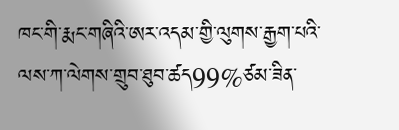ཁང་གི་རྨང་གཞིའི་ཨར་འདམ་གྱི་ལུགས་རྒྱག་པའི་ལས་ཀ་ལེགས་གྲུབ་ཐུབ་ཚད99%ཙམ་ཟིན་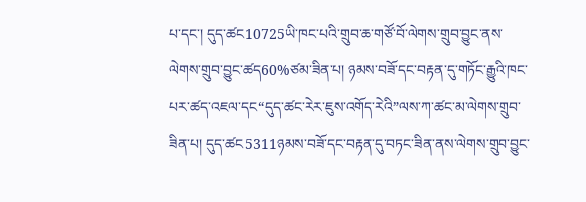པ་དང་། དུད་ཚང10725ཡི་ཁང་པའི་གྲུབ་ཆ་གཙོ་བོ་ལེགས་གྲུབ་བྱུང་ནས་ལེགས་གྲུབ་བྱུང་ཚད60%ཙམ་ཟིན་པ། ཉམས་བཟོ་དང་བརྟན་དུ་གཏོང་རྒྱུའི་ཁང་པར་ཚད་འཇལ་དང“དུད་ཚང་རེར་ཇུས་འགོད་རེའི”ལས་ཀ་ཚང་མ་ལེགས་གྲུབ་ཟིན་པ། དུད་ཚང5311ཉམས་བཟོ་དང་བརྟན་དུ་བཏང་ཟིན་ནས་ལེགས་གྲུབ་བྱུང་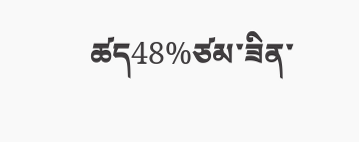ཚད48%ཙམ་ཟིན་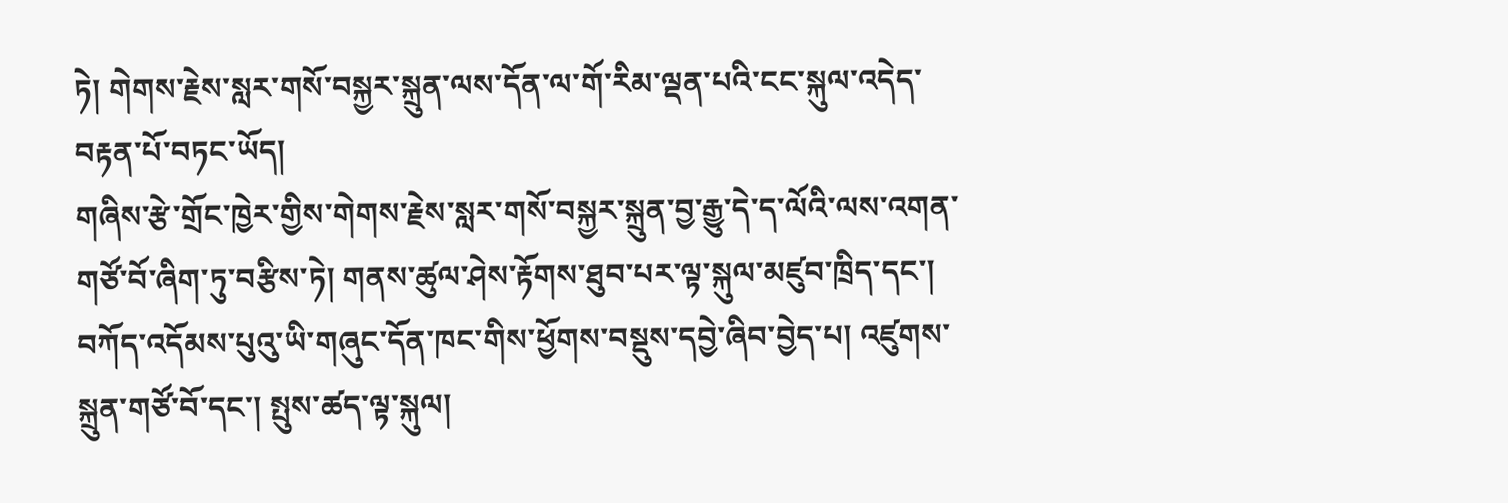ཏེ། གེགས་རྗེས་སླར་གསོ་བསྐྱར་སྐྲུན་ལས་དོན་ལ་གོ་རིམ་ལྡན་པའི་ངང་སྐུལ་འདེད་བརྟན་པོ་བཏང་ཡོད།
གཞིས་རྩེ་གྲོང་ཁྱེར་གྱིས་གེགས་རྗེས་སླར་གསོ་བསྐྱར་སྐྲུན་བྱ་རྒྱུ་དེ་ད་ལོའི་ལས་འགན་གཙོ་བོ་ཞིག་ཏུ་བརྩིས་ཏེ། གནས་ཚུལ་ཤེས་རྟོགས་ཐུབ་པར་ལྟ་སྐུལ་མཛུབ་ཁྲིད་དང་། བཀོད་འདོམས་པུའུ་ཡི་གཞུང་དོན་ཁང་གིས་ཕྱོགས་བསྡུས་དབྱེ་ཞིབ་བྱེད་པ། འཛུགས་སྐྲུན་གཙོ་བོ་དང་། སྤུས་ཚད་ལྟ་སྐུལ།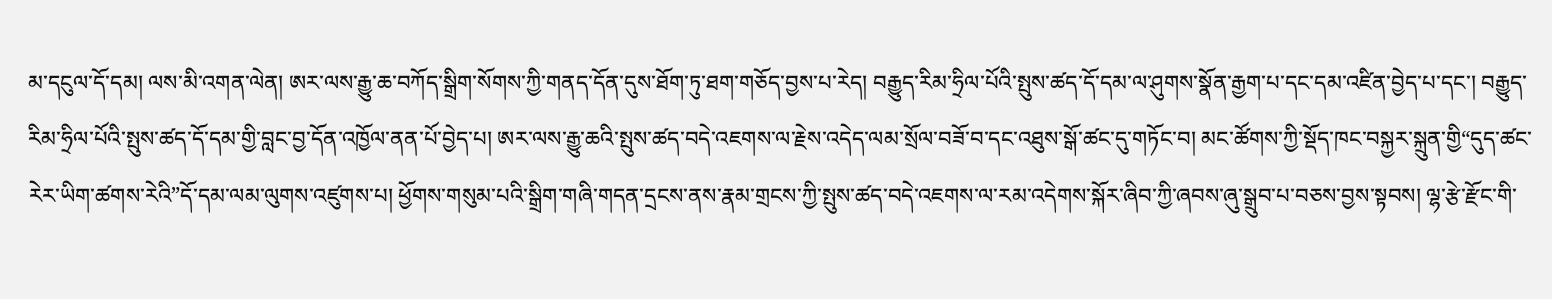མ་དངུལ་དོ་དམ། ལས་མི་འགན་ལེན། ཨར་ལས་རྒྱུ་ཆ་བཀོད་སྒྲིག་སོགས་ཀྱི་གནད་དོན་དུས་ཐོག་ཏུ་ཐག་གཅོད་བྱས་པ་རེད། བརྒྱུད་རིམ་ཧྲིལ་པོའི་སྤུས་ཚད་དོ་དམ་ལ་ཤུགས་སྣོན་རྒྱག་པ་དང་དམ་འཛིན་བྱེད་པ་དང་། བརྒྱུད་རིམ་ཧྲིལ་པོའི་སྤུས་ཚད་དོ་དམ་གྱི་བླང་བྱ་དོན་འཁྱོལ་ནན་པོ་བྱེད་པ། ཨར་ལས་རྒྱུ་ཆའི་སྤུས་ཚད་བདེ་འཇགས་ལ་རྗེས་འདེད་ལམ་སྲོལ་བཟོ་བ་དང་འཐུས་སྒོ་ཚང་དུ་གཏོང་བ། མང་ཚོགས་ཀྱི་སྡོད་ཁང་བསྐྱར་སྐྲུན་གྱི“དུད་ཚང་རེར་ཡིག་ཚགས་རེའི”དོ་དམ་ལམ་ལུགས་འཛུགས་པ། ཕྱོགས་གསུམ་པའི་སྒྲིག་གཞི་གདན་དྲངས་ནས་རྣམ་གྲངས་ཀྱི་སྤུས་ཚད་བདེ་འཇགས་ལ་རམ་འདེགས་སྐོར་ཞིབ་ཀྱི་ཞབས་ཞུ་སྒྲུབ་པ་བཅས་བྱས་སྟབས། ལྷ་རྩེ་རྫོང་གི་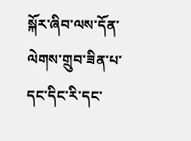སྐོར་ཞིབ་ལས་དོན་ལེགས་གྲུབ་ཟིན་པ་དང་དིང་རི་དང་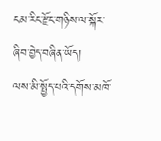ངམ་རིང་རྫོང་གཉིས་ལ་སྐོར་ཞིབ་བྱེད་བཞིན་ཡོད།
ལས་མི་སྤྱོད་པའི་དགོས་མཁོ་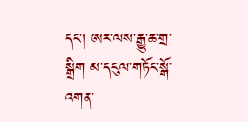དང་། ཨར་ལས་རྒྱུ་ཆ་གྲ་སྒྲིག མ་དངུལ་གཏོང་སྒོ་འགན་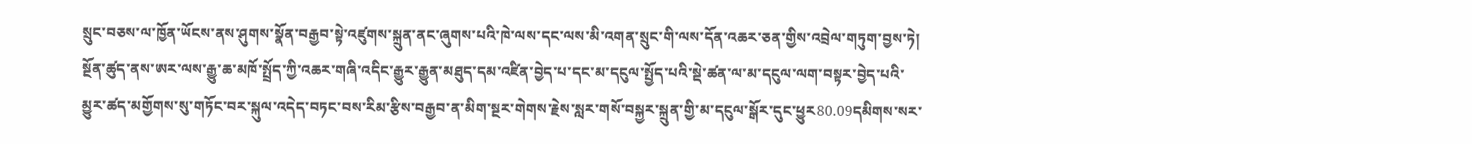སྲུང་བཅས་ལ་ཁྱོན་ཡོངས་ནས་ཤུགས་སྣོན་བརྒྱབ་སྟེ་འཛུགས་སྐྲུན་ནང་ཞུགས་པའི་ཁེ་ལས་དང་ལས་མི་འགན་སྲུང་གི་ལས་དོན་འཆར་ཅན་གྱིས་འབྲེལ་གཏུག་བྱས་ཏེ། སྔོན་ཚུད་ནས་ཨར་ལས་རྒྱུ་ཆ་མཁོ་སྤྲོད་ཀྱི་འཆར་གཞི་འདིང་རྒྱུར་རྒྱུན་མཐུད་དམ་འཛིན་བྱེད་པ་དང་མ་དངུལ་སྤྱོད་པའི་སྡེ་ཚན་ལ་མ་དངུལ་ལག་བསྟར་བྱེད་པའི་མྱུར་ཚད་མགྱོགས་སུ་གཏོང་བར་སྐུལ་འདེད་བཏང་བས་རིམ་རྩིས་བརྒྱབ་ན་མིག་སྔར་གེགས་རྗེས་སླར་གསོ་བསྐྱར་སྐྲུན་གྱི་མ་དངུལ་སྒོར་དུང་ཕྱུར80.09དམིགས་སར་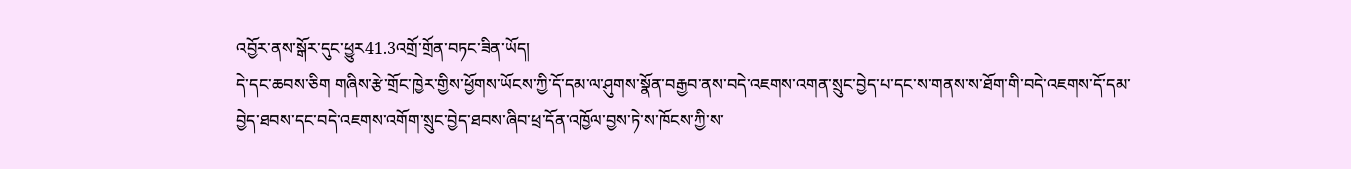འབྱོར་ནས་སྒོར་དུང་ཕྱུར41.3འགྲོ་གྲོན་བཏང་ཟིན་ཡོད།
དེ་དང་ཆབས་ཅིག གཞིས་རྩེ་གྲོང་ཁྱེར་གྱིས་ཕྱོགས་ཡོངས་ཀྱི་དོ་དམ་ལ་ཤུགས་སྣོན་བརྒྱབ་ནས་བདེ་འཇགས་འགན་སྲུང་བྱེད་པ་དང་ས་གནས་ས་ཐོག་གི་བདེ་འཇགས་དོ་དམ་བྱེད་ཐབས་དང་བདེ་འཇགས་འགོག་སྲུང་བྱེད་ཐབས་ཞིབ་ཕྲ་དོན་འཁྱོལ་བྱས་ཏེ་ས་ཁོངས་ཀྱི་ས་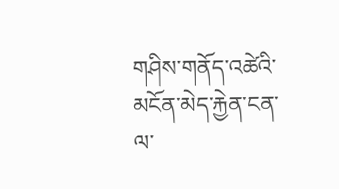གཤིས་གནོད་འཚེའི་མངོན་མེད་རྐྱེན་ངན་ལ་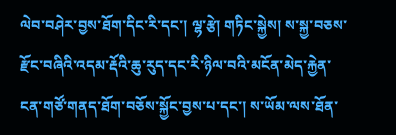ལེབ་བཤེར་བྱས་ཐོག་དིང་རི་དང་། ལྷ་རྩེ། གཏིང་སྐྱེས། ས་སྐྱ་བཅས་རྫོང་བཞིའི་འདམ་རྡོའི་ཆུ་རུད་དང་རི་ཉིལ་བའི་མངོན་མེད་རྐྱེན་ངན་གཙོ་གནད་ཐོག་བཅོས་སྐྱོང་བྱས་པ་དང་། ས་ཡོམ་ལས་ཐོན་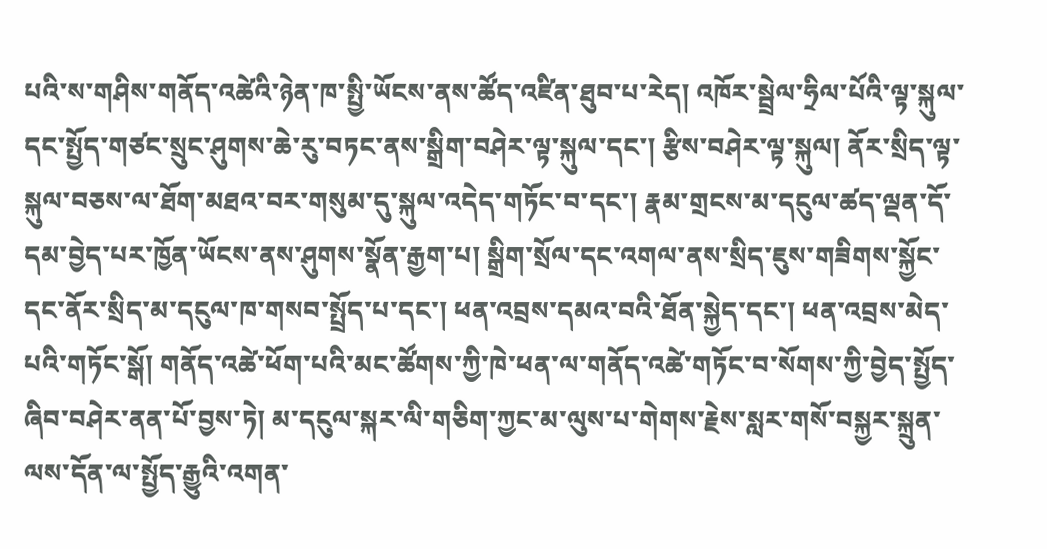པའི་ས་གཤིས་གནོད་འཚེའི་ཉེན་ཁ་སྤྱི་ཡོངས་ནས་ཚོད་འཛིན་ཐུབ་པ་རེད། འཁོར་སྦྲེལ་ཧྲིལ་པོའི་ལྟ་སྐུལ་དང་སྤྱོད་གཙང་སྲུང་ཤུགས་ཆེ་རུ་བཏང་ནས་སྒྲིག་བཤེར་ལྟ་སྐུལ་དང་། རྩིས་བཤེར་ལྟ་སྐུལ། ནོར་སྲིད་ལྟ་སྐུལ་བཅས་ལ་ཐོག་མཐའ་བར་གསུམ་དུ་སྐུལ་འདེད་གཏོང་བ་དང་། རྣམ་གྲངས་མ་དངུལ་ཚད་ལྡན་དོ་དམ་བྱེད་པར་ཁྱོན་ཡོངས་ནས་ཤུགས་སྣོན་རྒྱག་པ། སྒྲིག་སྲོལ་དང་འགལ་ནས་སྲིད་ཇུས་གཟིགས་སྐྱོང་དང་ནོར་སྲིད་མ་དངུལ་ཁ་གསབ་སྤྲོད་པ་དང་། ཕན་འབྲས་དམའ་བའི་ཐོན་སྐྱེད་དང་། ཕན་འབྲས་མེད་པའི་གཏོང་སྒོ། གནོད་འཚེ་ཕོག་པའི་མང་ཚོགས་ཀྱི་ཁེ་ཕན་ལ་གནོད་འཚེ་གཏོང་བ་སོགས་ཀྱི་བྱེད་སྤྱོད་ཞིབ་བཤེར་ནན་པོ་བྱས་ཏེ། མ་དངུལ་སྐར་ལི་གཅིག་ཀྱང་མ་ལུས་པ་གེགས་རྗེས་སླར་གསོ་བསྐྱར་སྐྲུན་ལས་དོན་ལ་སྤྱོད་རྒྱུའི་འགན་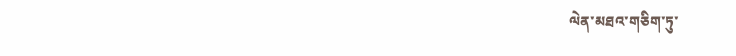ལེན་མཐའ་གཅིག་ཏུ་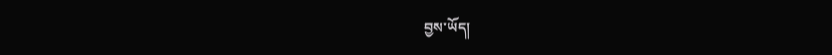བྱས་ཡོད།